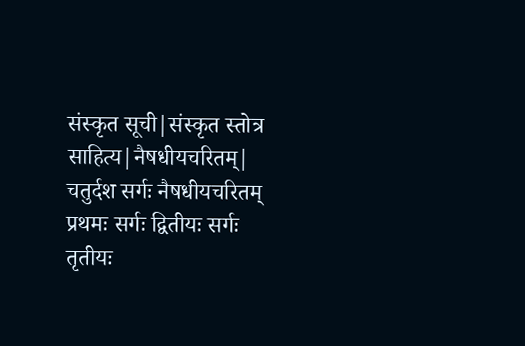संस्कृत सूची|संस्कृत स्तोत्र साहित्य|नैषधीयचरितम्| चतुर्दश सर्गः नैषधीयचरितम् प्रथमः सर्गः द्वितीयः सर्गः तृतीयः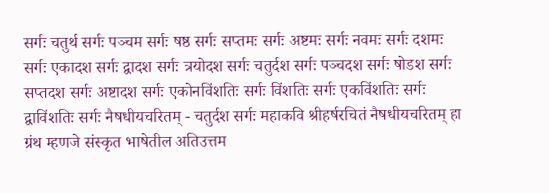सर्गः चतुर्थ सर्गः पञ्चम सर्गः षष्ठ सर्गः सप्तमः सर्गः अष्टमः सर्गः नवमः सर्गः दशमः सर्गः एकादश सर्गः द्वादश सर्गः त्रयोदश सर्गः चतुर्दश सर्गः पञ्चदश सर्गः षोडश सर्गः सप्तदश सर्गः अष्टादश सर्गः एकोनविंशतिः सर्गः विंशतिः सर्गः एकविंशतिः सर्गः द्वाविंशतिः सर्गः नैषधीयचरितम् - चतुर्दश सर्गः महाकवि श्रीहर्षरचितं नैषधीयचरितम् हा ग्रंथ म्हणजे संस्कृत भाषेतील अतिउत्तम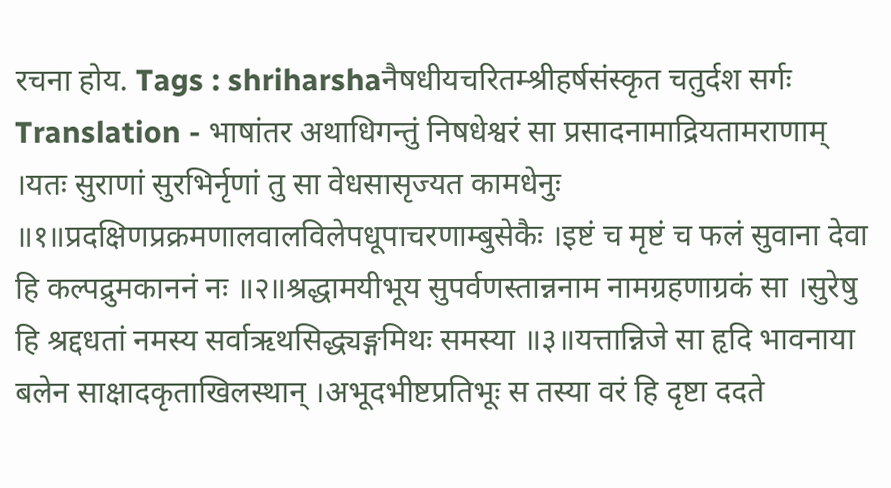रचना होय. Tags : shriharshaनैषधीयचरितम्श्रीहर्षसंस्कृत चतुर्दश सर्गः Translation - भाषांतर अथाधिगन्तुं निषधेश्वरं सा प्रसादनामाद्रियतामराणाम् ।यतः सुराणां सुरभिर्नृणां तु सा वेधसासृज्यत कामधेनुः ॥१॥प्रदक्षिणप्रक्रमणालवालविलेपधूपाचरणाम्बुसेकैः ।इष्टं च मृष्टं च फलं सुवाना देवा हि कल्पद्रुमकाननं नः ॥२॥श्रद्धामयीभूय सुपर्वणस्तान्ननाम नामग्रहणाग्रकं सा ।सुरेषु हि श्रद्दधतां नमस्य सर्वाऋथसिद्ध्यङ्गमिथः समस्या ॥३॥यत्तान्निजे सा हृदि भावनाया बलेन साक्षादकृताखिलस्थान् ।अभूदभीष्टप्रतिभूः स तस्या वरं हि दृष्टा ददते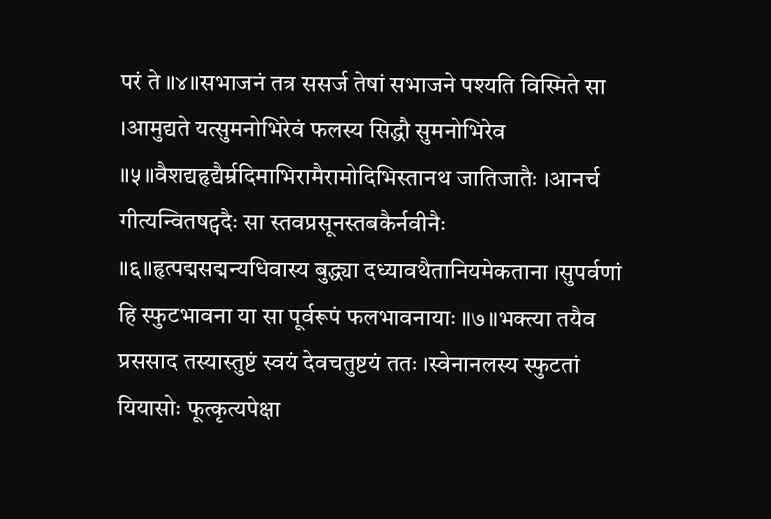परं ते ॥४॥सभाजनं तत्र ससर्ज तेषां सभाजने पश्यति विस्मिते सा ।आमुद्यते यत्सुमनोभिरेवं फलस्य सिद्धौ सुमनोभिरेव ॥५॥वैशद्यहृद्यैर्म्रदिमाभिरामैरामोदिभिस्तानथ जातिजातैः ।आनर्च गीत्यन्वितषट्पदैः सा स्तवप्रसूनस्तबकैर्नवीनैः ॥६॥हृत्पद्मसद्मन्यधिवास्य बुद्ध्या दध्यावथैतानियमेकताना ।सुपर्वणां हि स्फुटभावना या सा पूर्वरूपं फलभावनायाः ॥७॥भक्त्या तयैव प्रससाद तस्यास्तुष्टं स्वयं देवचतुष्टयं ततः ।स्वेनानलस्य स्फुटतां यियासोः फूत्कृत्यपेक्षा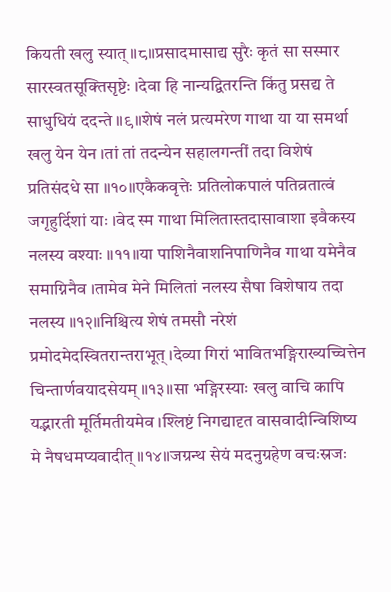कियती खलु स्यात् ॥८॥प्रसादमासाद्य सुरैः कृतं सा सस्मार सारस्वतसूक्तिसृष्टेः ।देवा हि नान्यद्वितरन्ति किंतु प्रसद्य ते साधुधियं ददन्ते ॥९॥शेषं नलं प्रत्यमरेण गाथा या या समर्था खलु येन येन ।तां तां तदन्येन सहालगन्तीं तदा विशेषं प्रतिसंदधे सा ॥१०॥एकैकवृत्तेः प्रतिलोकपालं पतिव्रतात्वं जगृहुर्दिशां याः ।वेद स्म गाथा मिलितास्तदासावाशा इवैकस्य नलस्य वश्याः ॥११॥या पाशिनैवाशनिपाणिनैव गाथा यमेनैव समाग्निनैव ।तामेव मेने मिलितां नलस्य सैषा विशेषाय तदा नलस्य ॥१२॥निश्चित्य शेषं तमसौ नरेशं प्रमोदमेदस्वितरान्तराभूत् ।देव्या गिरां भावितभङ्गिराख्यच्चित्तेन चिन्तार्णवयादसेयम् ॥१३॥सा भङ्गिरस्याः खलु वाचि कापि यद्भारती मूर्तिमतीयमेव ।श्लिष्टं निगद्यादृत वासवादीन्विशिष्य मे नैषधमप्यवादीत् ॥१४॥जग्रन्थ सेयं मदनुग्रहेण वचःस्रजः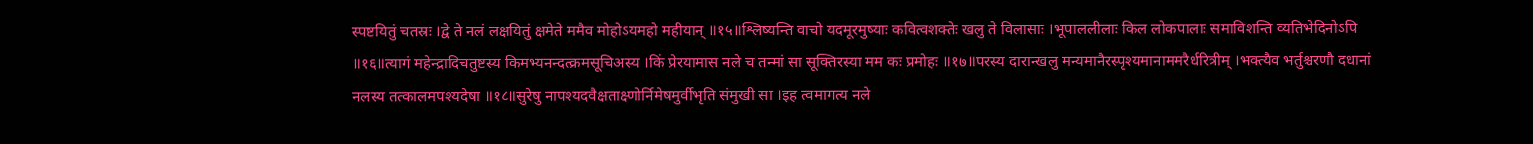स्पष्टयितुं चतस्रः ।द्वे ते नलं लक्षयितुं क्षमेते ममैव मोहोऽयमहो महीयान् ॥१५॥श्लिष्यन्ति वाचो यदमूरमुष्याः कवित्वशक्तेः खलु ते विलासाः ।भूपाललीलाः किल लोकपालाः समाविशन्ति व्यतिभेदिनोऽपि ॥१६॥त्यागं महेन्द्रादिचतुष्टस्य किमभ्यनन्दत्क्रमसूचिअस्य ।किं प्रेरयामास नले च तन्मां सा सूक्तिरस्या मम कः प्रमोहः ॥१७॥परस्य दारान्खलु मन्यमानैरस्पृश्यमानाममरैर्धरित्रीम् ।भक्त्यैव भर्तुश्चरणौ दधानां नलस्य तत्कालमपश्यदेषा ॥१८॥सुरेषु नापश्यदवैक्षताक्ष्णोर्निमेषमुर्वीभृति संमुखी सा ।इह त्वमागत्य नले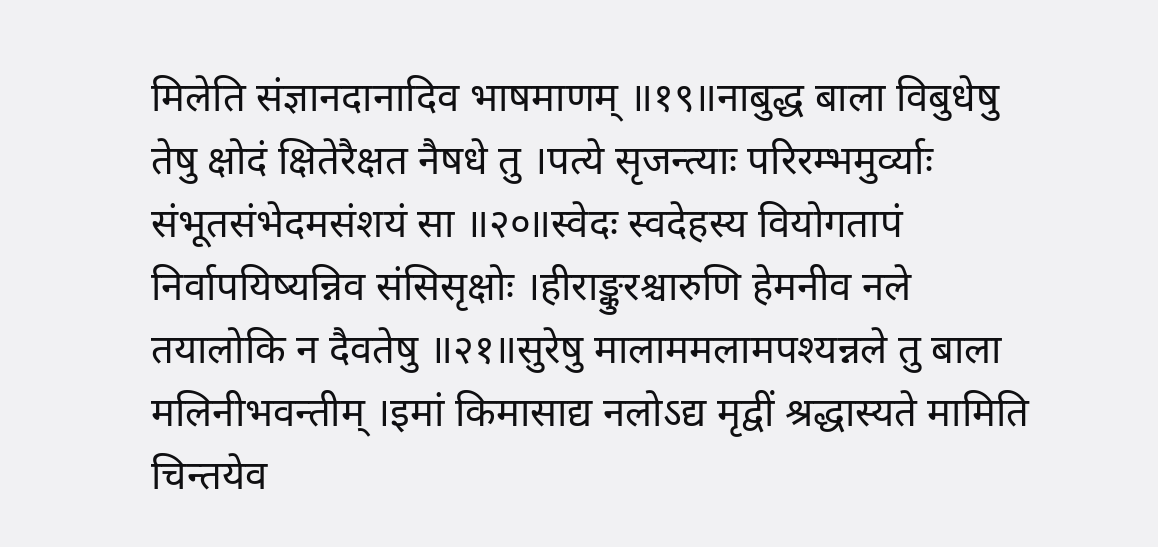मिलेति संज्ञानदानादिव भाषमाणम् ॥१९॥नाबुद्ध बाला विबुधेषु तेषु क्षोदं क्षितेरैक्षत नैषधे तु ।पत्ये सृजन्त्याः परिरम्भमुर्व्याः संभूतसंभेदमसंशयं सा ॥२०॥स्वेदः स्वदेहस्य वियोगतापं निर्वापयिष्यन्निव संसिसृक्षोः ।हीराङ्कुरश्चारुणि हेमनीव नले तयालोकि न दैवतेषु ॥२१॥सुरेषु मालाममलामपश्यन्नले तु बाला मलिनीभवन्तीम् ।इमां किमासाद्य नलोऽद्य मृद्वीं श्रद्धास्यते मामिति चिन्तयेव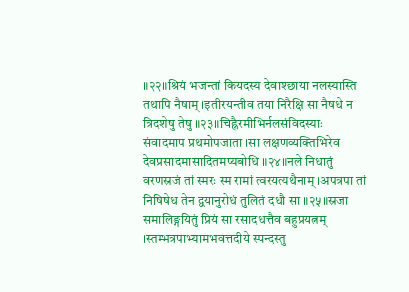॥२२॥श्रियं भजन्तां कियदस्य देवाश्छाया नलस्यास्ति तथापि नैषाम् ।इतीरयन्तीव तया निरैक्षि सा नैषधे न त्रिदशेषु तेषु ॥२३॥चिह्नैरमीभिर्नलसंविदस्याः संवादमाप प्रथमोपजाता ।सा लक्षणव्यक्तिभिरेव देवप्रसादमासादितमप्यबोधि ॥२४॥नले निधातुं वरणस्रजं तां स्मरः स्म रामां त्वरयत्यथैनाम् ।अपत्रपा तां निषिषेध तेन द्वयानुरोधं तुलितं दधौ सा ॥२५॥स्रजा समालिङ्गयितुं प्रियं सा रसादधत्तैव बहुप्रयत्नम् ।स्तम्भत्रपाभ्यामभवत्तदीये स्पन्दस्तु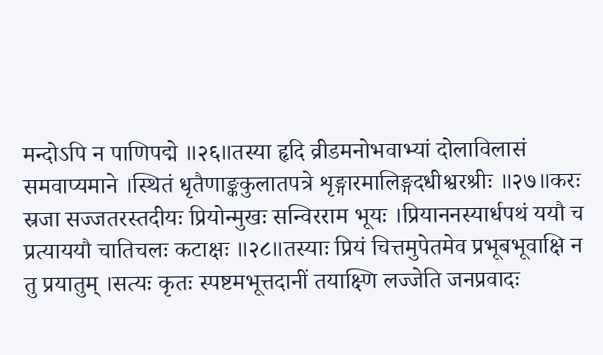मन्दोऽपि न पाणिपद्मे ॥२६॥तस्या हृदि व्रीडमनोभवाभ्यां दोलाविलासं समवाप्यमाने ।स्थितं धृतैणाङ्ककुलातपत्रे शृङ्गारमालिङ्गदधीश्वरश्रीः ॥२७॥करः स्रजा सज्जतरस्तदीयः प्रियोन्मुखः सन्विरराम भूयः ।प्रियाननस्यार्धपथं ययौ च प्रत्याययौ चातिचलः कटाक्षः ॥२८॥तस्याः प्रियं चित्तमुपेतमेव प्रभूबभूवाक्षि न तु प्रयातुम् ।सत्यः कृतः स्पष्टमभूत्तदानीं तयाक्ष्णि लज्जेति जनप्रवादः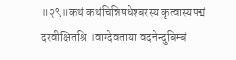॥२९॥कथं कथंचिन्निषधेश्बरस्य कृत्वास्यपद्मं दरवीक्षितश्रि ।वाग्देवताया वदनेन्दुबिम्बं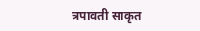त्रपावती साकृत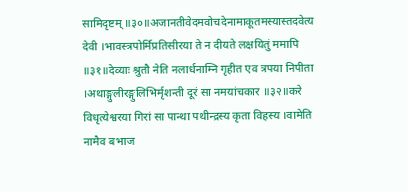सामिदृष्टम् ॥३०॥अजानतीवेदमवोचदेनामाकूतमस्यास्तदवेत्य देवी ।भावस्त्रपोर्मिप्रतिसीरया ते न दीयते लक्षयितुं ममापि ॥३१॥देव्याः श्रुतौ नेति नलार्धनाम्नि गृहीत एव त्रपया निपीता ।अथाङ्गुलीरङ्गुलिभिर्मृशन्ती दूरं सा नमयांचकार ॥३२॥करे विधृत्येश्वरया गिरां सा पान्था पथीन्द्रस्य कृता विहस्य ।वामेति नामैव बभाज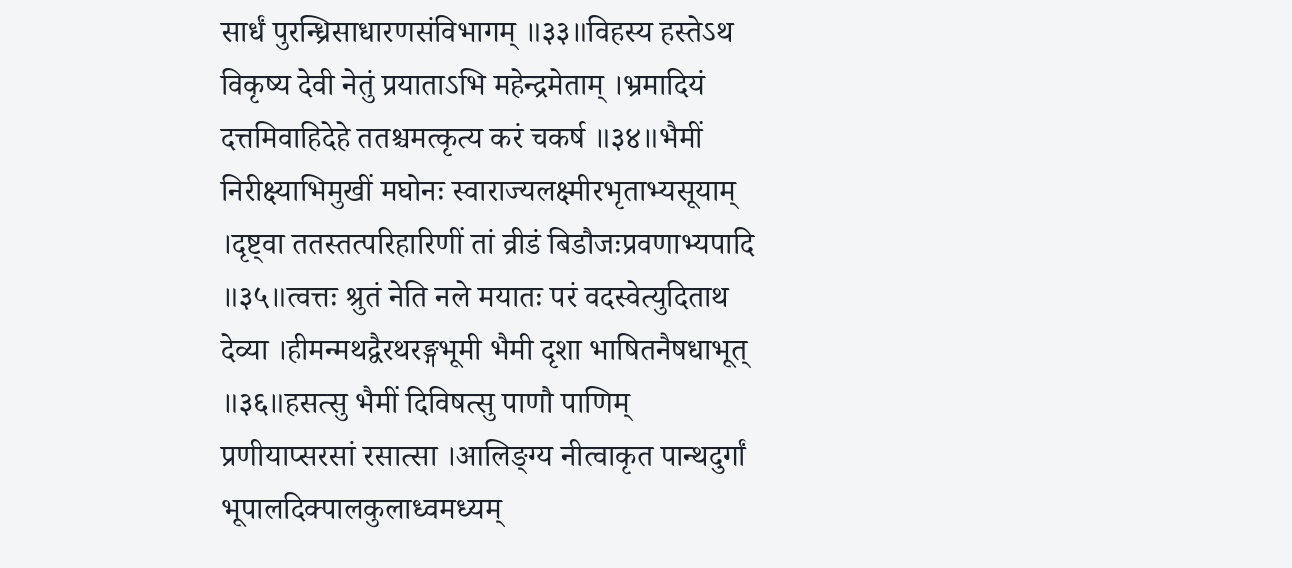सार्धं पुरन्ध्रिसाधारणसंविभागम् ॥३३॥विहस्य हस्तेऽथ विकृष्य देवी नेतुं प्रयाताऽभि महेन्द्रमेताम् ।भ्रमादियं दत्तमिवाहिदेहे ततश्चमत्कृत्य करं चकर्ष ॥३४॥भैमीं निरीक्ष्याभिमुखीं मघोनः स्वाराज्यलक्ष्मीरभृताभ्यसूयाम् ।दृष्ट्वा ततस्तत्परिहारिणीं तां व्रीडं बिडौजःप्रवणाभ्यपादि ॥३५॥त्वत्तः श्रुतं नेति नले मयातः परं वदस्वेत्युदिताथ देव्या ।हीमन्मथद्वैरथरङ्गभूमी भैमी दृशा भाषितनैषधाभूत् ॥३६॥हसत्सु भैमीं दिविषत्सु पाणौ पाणिम् प्रणीयाप्सरसां रसात्सा ।आलिङ्ग्य नीत्वाकृत पान्थदुर्गां भूपालदिक्पालकुलाध्वमध्यम्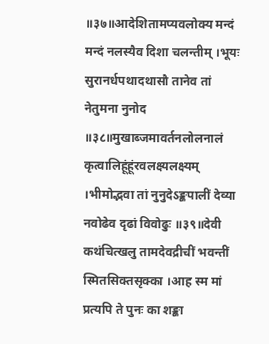॥३७॥आदेशितामप्यवलोक्य मन्दं मन्दं नलस्यैव दिशा चलन्तीम् ।भूयः सुरानर्धपथादथासौ तानेव तां नेतुमना नुनोद ॥३८॥मुखाब्जमावर्तनलोलनालं कृत्वालिहूंहूंरवलक्ष्यलक्ष्यम् ।भीमोद्भवा तां नुनुदेऽङ्कपालीं देव्या नवोढेव दृढां विवोढुः ॥३९॥देवी कथंचित्खलु तामदेवद्रीचीं भवन्तीं स्मितसिक्तसृक्का ।आह स्म मां प्रत्यपि ते पुनः का शङ्का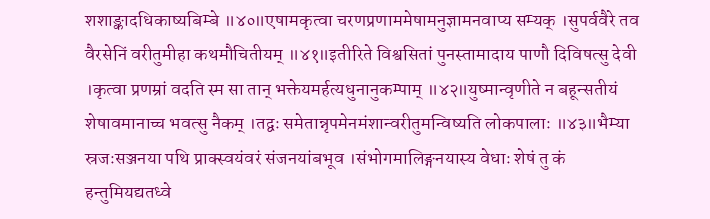शशाङ्कादधिकाष्यबिम्बे ॥४०॥एषामकृत्वा चरणप्रणाममेषामनुज्ञामनवाप्य सम्यक् ।सुपर्ववैरे तव वैरसेनिं वरीतुमीहा कथमौचितीयम् ॥४१॥इतीरिते विश्वसितां पुनस्तामादाय पाणौ दिविषत्सु देवी ।कृत्वा प्रणम्रां वदति स्म सा तान् भक्तेयमर्हत्यधुनानुकम्पाम् ॥४२॥युष्मान्वृणीते न बहून्सतीयं शेषावमानाच्च भवत्सु नैकम् ।तद्वः समेतान्नृपमेनमंशान्वरीतुमन्विष्यति लोकपालाः ॥४३॥भैम्या स्रजःसञ्जनया पथि प्राक्स्वयंवरं संजनयांबभूव ।संभोगमालिङ्गनयास्य वेधाः शेषं तु कं हन्तुमियद्यतध्वे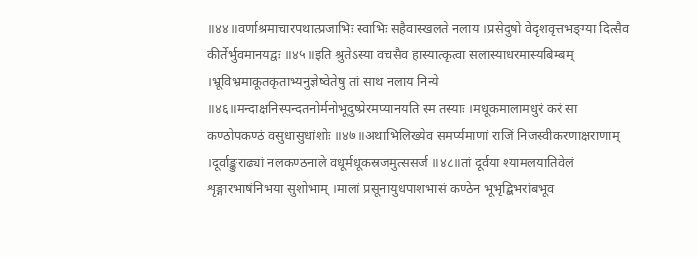॥४४॥वर्णाश्रमाचारपथात्प्रजाभिः स्वाभिः सहैवास्खलते नलाय ।प्रसेदुषो वेदृशवृत्तभङ्ग्या दित्सैव कीर्तेर्भुवमानयद्वः ॥४५॥इति श्रुतेऽस्या वचसैव हास्यात्कृत्वा सलास्याधरमास्यबिम्बम् ।भ्रूविभ्रमाकूतकृताभ्यनुज्ञेष्वेतेषु तां साथ नलाय निन्ये ॥४६॥मन्दाक्षनिस्पन्दतनोर्मनोभूदुष्प्रेरमप्यानयति स्म तस्याः ।मधूकमालामधुरं करं सा कण्ठोपकण्ठं वसुधासुधांशोः ॥४७॥अथाभिलिख्येव समर्प्यमाणां राजिं निजस्वीकरणाक्षराणाम् ।दूर्वाङ्कुराढ्यां नलकण्ठनाले वधूर्मधूकस्रजमुत्ससर्ज ॥४८॥तां दूर्वया श्यामलयातिवेलं शृङ्गारभाषंनिभया सुशोभाम् ।मालां प्रसूनायुधपाशभासं कण्ठेन भूभृद्बिभरांबभूव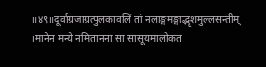॥४९॥दूर्वाग्रजाग्रत्पुलकावलिं तां नलाङ्गमङ्गाद्भृशमुल्लसन्तीम् ।मानेन मन्ये नमितानना सा सासूयमालोकत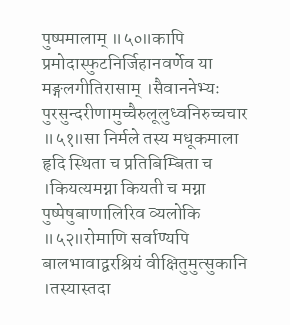पुष्पमालाम् ॥५०॥कापि प्रमोदास्फुटनिर्जिहानवर्णेव या मङ्गलगीतिरासाम् ।सैवाननेभ्यः पुरसुन्दरीणामुच्चैरुलूलुध्वनिरुच्चचार ॥५१॥सा निर्मले तस्य मधूकमाला हृदि स्थिता च प्रतिबिम्बिता च ।कियत्यमग्ना कियती च मग्ना पुष्पेषुबाणालिरिव व्यलोकि ॥५२॥रोमाणि सर्वाण्यपि बालभावाद्वरश्रियं वीक्षितुमुत्सुकानि ।तस्यास्तदा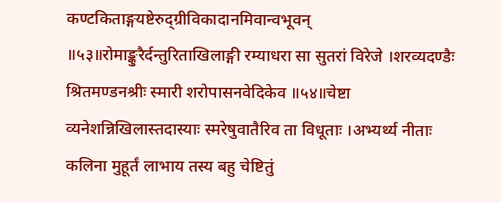कण्टकिताङ्गयष्टेरुद्ग्रीविकादानमिवान्वभूवन् ॥५३॥रोमाङ्कुरैर्दन्तुरिताखिलाङ्गी रम्याधरा सा सुतरां विरेजे ।शरव्यदण्डैः श्रितमण्डनश्रीः स्मारी शरोपासनवेदिकेव ॥५४॥चेष्टा व्यनेशन्निखिलास्तदास्याः स्मरेषुवातैरिव ता विधूताः ।अभ्यर्थ्य नीताः कलिना मुहूर्तं लाभाय तस्य बहु चेष्टितुं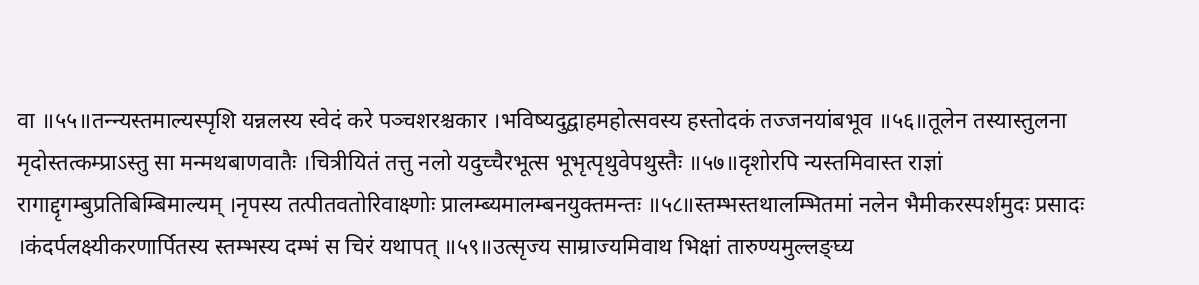वा ॥५५॥तन्न्यस्तमाल्यस्पृशि यन्नलस्य स्वेदं करे पञ्चशरश्चकार ।भविष्यदुद्वाहमहोत्सवस्य हस्तोदकं तज्जनयांबभूव ॥५६॥तूलेन तस्यास्तुलना मृदोस्तत्कम्प्राऽस्तु सा मन्मथबाणवातैः ।चित्रीयितं तत्तु नलो यदुच्चैरभूत्स भूभृत्पृथुवेपथुस्तैः ॥५७॥दृशोरपि न्यस्तमिवास्त राज्ञां रागाद्दृगम्बुप्रतिबिम्बिमाल्यम् ।नृपस्य तत्पीतवतोरिवाक्ष्णोः प्रालम्ब्यमालम्बनयुक्तमन्तः ॥५८॥स्तम्भस्तथालम्भितमां नलेन भैमीकरस्पर्शमुदः प्रसादः ।कंदर्पलक्ष्यीकरणार्पितस्य स्तम्भस्य दम्भं स चिरं यथापत् ॥५९॥उत्सृज्य साम्राज्यमिवाथ भिक्षां तारुण्यमुल्लङ्घ्य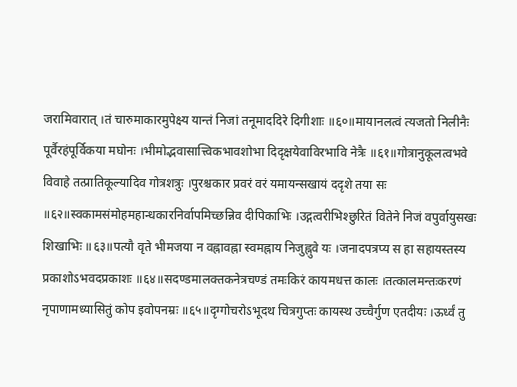जरामिवारात् ।तं चारुमाकारमुपेक्ष्य यान्तं निजां तनूमाददिरे दिगीशाः ॥६०॥मायानलत्वं त्यजतो निलीनैः पूर्वैरहंपूर्विकया मघोनः ।भीमोद्भवासात्त्विकभावशोभा दिदृक्षयेवाविरभावि नेत्रैः ॥६१॥गोत्रानुकूलत्वभवे विवाहे तत्प्रातिकूल्यादिव गोत्रशत्रुः ।पुरश्चकार प्रवरं वरं यमायन्सखायं ददृशे तया सः ॥६२॥स्वकामसंमोहमहान्धकारनिर्वापमिच्छन्निव दीपिकाभिः ।उद्गत्वरीभिश्छुरितं वितेने निजं वपुर्वायुसखः शिखाभिः ॥६३॥पत्यौ वृते भीमजया न वह्नावह्ना स्वमह्नाय निजुह्नुवे यः ।जनादपत्रप्य स हा सहायस्तस्य प्रकाशोऽभवदप्रकाशः ॥६४॥सदण्डमालक्तकनेत्रचण्डं तमःकिरं कायमधत्त कालः ।तत्कालमन्तःकरणं नृपाणामध्यासितुं कोप इवोपनम्रः ॥६५॥दृग्गोचरोऽभूदथ चित्रगुप्तः कायस्थ उच्चैर्गुण एतदीयः ।ऊर्ध्वं तु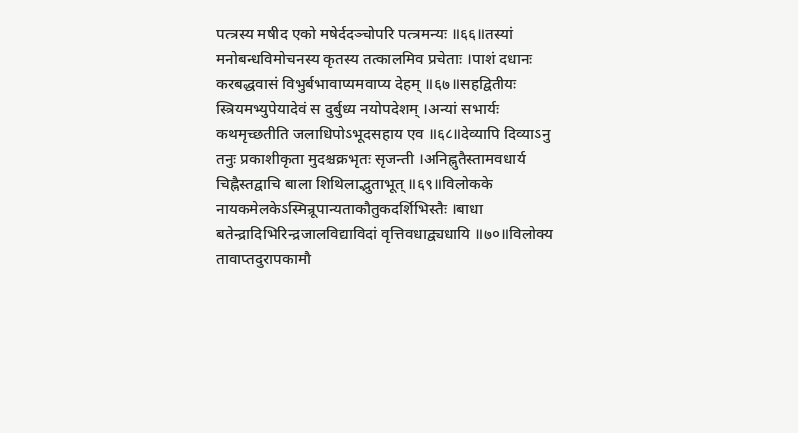पत्त्रस्य मषीद एको मषेर्ददञ्चोपरि पत्त्रमन्यः ॥६६॥तस्यां मनोबन्धविमोचनस्य कृतस्य तत्कालमिव प्रचेताः ।पाशं दधानः करबद्धवासं विभुर्बभावाप्यमवाप्य देहम् ॥६७॥सहद्वितीयः स्त्रियमभ्युपेयादेवं स दुर्बुध्य नयोपदेशम् ।अन्यां सभार्यः कथमृच्छतीति जलाधिपोऽभूदसहाय एव ॥६८॥देव्यापि दिव्याऽनु तनुः प्रकाशीकृता मुदश्चक्रभृतः सृजन्ती ।अनिह्नुतैस्तामवधार्य चिह्नैस्तद्वाचि बाला शिथिलाद्भुताभूत् ॥६९॥विलोकके नायकमेलकेऽस्मिन्रूपान्यताकौतुकदर्शिभिस्तैः ।बाधा बतेन्द्रादिभिरिन्द्रजालविद्याविदां वृत्तिवधाद्व्यधायि ॥७०॥विलोक्य तावाप्तदुरापकामौ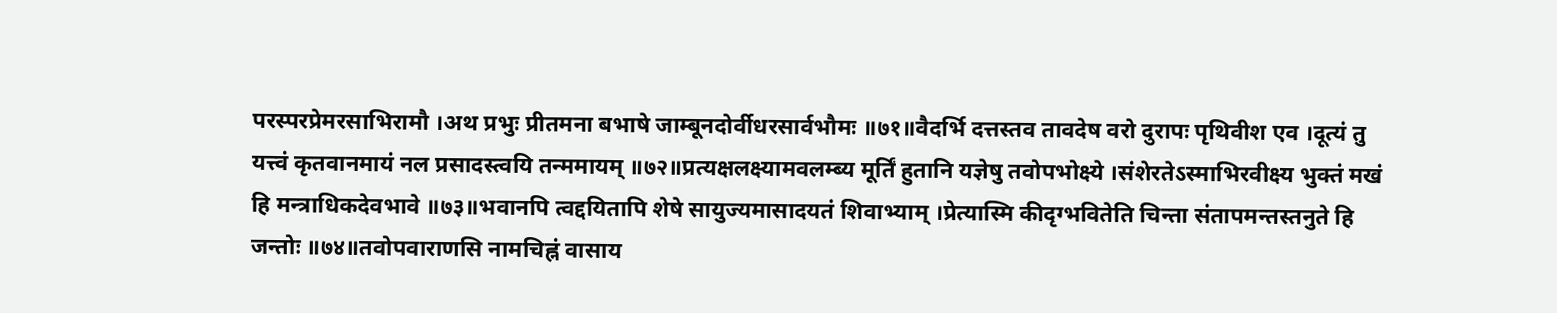परस्परप्रेमरसाभिरामौ ।अथ प्रभुः प्रीतमना बभाषे जाम्बूनदोर्वीधरसार्वभौमः ॥७१॥वैदर्भि दत्तस्तव तावदेष वरो दुरापः पृथिवीश एव ।दूत्यं तु यत्त्वं कृतवानमायं नल प्रसादस्त्वयि तन्ममायम् ॥७२॥प्रत्यक्षलक्ष्यामवलम्ब्य मूर्तिं हुतानि यज्ञेषु तवोपभोक्ष्ये ।संशेरतेऽस्माभिरवीक्ष्य भुक्तं मखं हि मन्त्राधिकदेवभावे ॥७३॥भवानपि त्वद्दयितापि शेषे सायुज्यमासादयतं शिवाभ्याम् ।प्रेत्यास्मि कीदृग्भवितेति चिन्ता संतापमन्तस्तनुते हि जन्तोः ॥७४॥तवोपवाराणसि नामचिह्नं वासाय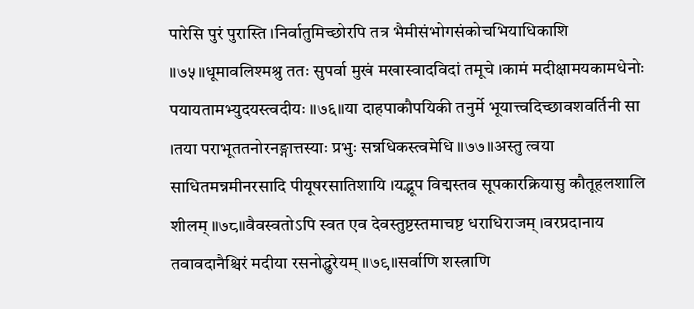पारेसि पुरं पुरास्ति ।निर्वातुमिच्छोरपि तत्र भैमीसंभोगसंकोचभियाधिकाशि ॥७५॥धूमावलिश्मश्रु ततः सुपर्वा मुखं मखास्वादविदां तमूचे ।कामं मदीक्षामयकामधेनोः पयायतामभ्युदयस्त्वदीयः ॥७६॥या दाहपाकौपयिकी तनुर्मे भूयात्त्वदिच्छावशवर्तिनी सा ।तया पराभूततनोरनङ्गात्तस्याः प्रभुः सन्नधिकस्त्वमेधि ॥७७॥अस्तु त्वया साधितमन्नमीनरसादि पीयूषरसातिशायि ।यद्भूप विद्मस्तव सूपकारक्रियासु कौतूहलशालि शीलम् ॥७८॥वैवस्वतोऽपि स्वत एव देवस्तुष्टस्तमाचष्ट धराधिराजम् ।वरप्रदानाय तवावदानैश्चिरं मदीया रसनोद्धुरेयम् ॥७९॥सर्वाणि शस्त्राणि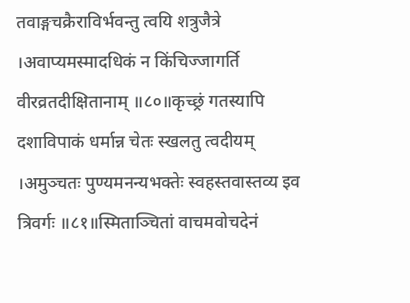तवाङ्गचक्रैराविर्भवन्तु त्वयि शत्रुजैत्रे ।अवाप्यमस्मादधिकं न किंचिज्जागर्ति वीरव्रतदीक्षितानाम् ॥८०॥कृच्छ्रं गतस्यापि दशाविपाकं धर्मान्न चेतः स्खलतु त्वदीयम् ।अमुञ्चतः पुण्यमनन्यभक्तेः स्वहस्तवास्तव्य इव त्रिवर्गः ॥८१॥स्मिताञ्चितां वाचमवोचदेनं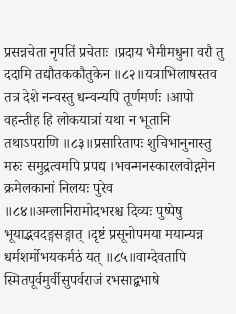प्रसन्नचेता नृपतिं प्रचेताः ।प्रदाय भैमीमधुना वरौ तु ददामि तद्यौतककौतुकेन ॥८२॥यत्राभिलाषस्तव तत्र देशे नन्वस्तु धन्वन्यपि तूर्णमर्णः ।आपो वहन्तीह हि लोकयात्रां यथा न भूतानि तथाऽपराणि ॥८३॥प्रसारितापः शुचिभानुनास्तु मरुः समुद्रत्वमपि प्रपद्य ।भवन्मनस्कारलवोद्गमेन क्रमेलकानां निलयः पुरेव ॥८४॥अम्लानिरामोदभरश्च दिव्यः पुष्पेषु भूयाद्भवदङ्गसङ्गात् ।दृष्टं प्रसूनोपमया मयान्यन्न धर्मशर्मोभयकर्मठं यत् ॥८५॥वाग्देवतापि स्मितपूर्वमुर्वीसुपर्वराजं रभसाद्बभाषे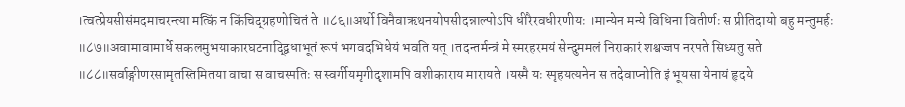।त्वत्प्रेयसीसंमदमाचरन्त्या मत्किं न किंचिद्ग्रहणोचितं ते ॥८६॥अर्थो विनैवाऋथनयोपसीदन्नाल्पोऽपि धीरैरवधीरणीयः ।मान्येन मन्ये विधिना वितीर्णः स प्रीतिदायो बहु मन्तुमर्हः ॥८७॥अवामावामार्धे सकलमुभयाकारघटनाद्द्विधाभूतं रूपं भगवदभिधेयं भवति यत् ।तदन्तर्मन्त्रं मे स्मरहरमयं सेन्दुममलं निराकारं शश्वज्जप नरपते सिध्यतु सते ॥८८॥सर्वाङ्गीणरसामृतस्तिमितया वाचा स वाचस्पतिः स स्वर्गीयमृगीदृशामपि वशीकाराय मारायते ।यस्मै यः स्पृहयत्यनेन स तदेवाप्नोति इं भूयसा येनायं हृदये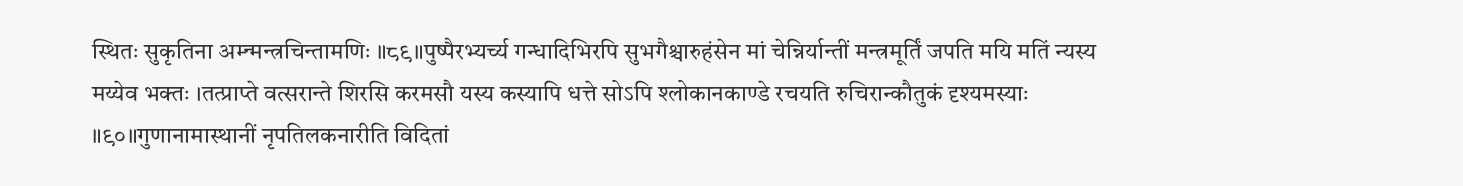स्थितः सुकृतिना अम्न्मन्त्रचिन्तामणिः ॥८९॥पुष्पैरभ्यर्च्य गन्धादिभिरपि सुभगैश्चारुहंसेन मां चेन्निर्यान्तीं मन्त्रमूर्तिं जपति मयि मतिं न्यस्य मय्येव भक्तः ।तत्प्राप्ते वत्सरान्ते शिरसि करमसौ यस्य कस्यापि धत्ते सोऽपि श्लोकानकाण्डे रचयति रुचिरान्कौतुकं दृश्यमस्याः ॥९०॥गुणानामास्थानीं नृपतिलकनारीति विदितां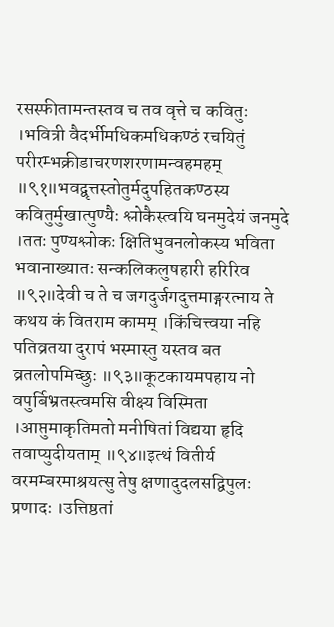रसस्फीतामन्तस्तव च तव वृत्ते च कवितुः ।भवित्री वैदर्भीमधिकमधिकण्ठं रचयितुं परीरम्भक्रीडाचरणशरणामन्वहमहम् ॥९१॥भवद्वृत्तस्तोतुर्मदुपहितकण्ठस्य कवितुर्मुखात्पुण्यैः श्लोकैस्त्वयि घनमुदेयं जनमुदे ।ततः पुण्यश्लोकः क्षितिभुवनलोकस्य भविता भवानाख्यातः सन्कलिकलुषहारी हरिरिव ॥९२॥देवी च ते च जगदुर्जगदुत्तमाङ्गरत्नाय ते कथय कं वितराम कामम् ।किंचित्त्वया नहि पतिव्रतया दुरापं भस्मास्तु यस्तव बत व्रतलोपमिच्छुः ॥९३॥कूटकायमपहाय नो वपुर्बिभ्रतस्त्वमसि वीक्ष्य विस्मिता ।आप्तुमाकृतिमतो मनीषितां विद्यया हृदि तवाप्युदीयताम् ॥९४॥इत्थं वितीर्य वरमम्बरमाश्रयत्सु तेषु क्षणादुदलसद्विपुलः प्रणादः ।उत्तिष्ठतां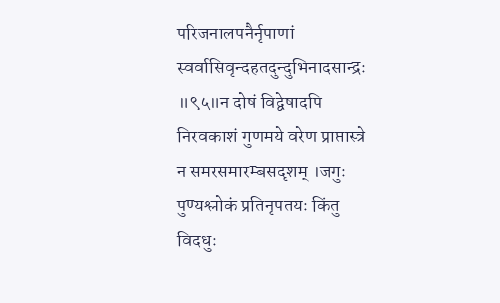परिजनालपनैर्नृपाणां स्वर्वासिवृन्दहतदुन्दुभिनादसान्द्रः ॥९५॥न दोषं विद्वेषादपि निरवकाशं गुणमये वरेण प्राप्तास्त्रे न समरसमारम्बसदृशम् ।जगुः पुण्यश्लोकं प्रतिनृपतयः किंतु विदधुः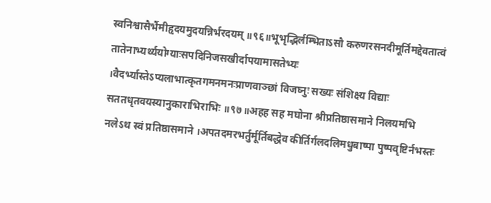स्वनिश्वासैर्भैमीहृदयमुदयन्निर्भरदयम् ॥९६॥भूभृद्भिर्लम्भिताऽसौ करुणरसनदीमूर्तिमद्देवतात्वं तातेनाभ्यर्थ्ययोग्याःसपदिनिजसखीर्दापयामासतेभ्यः ।वैदर्भ्यास्तेऽप्यलाभात्कृतगमनमनःप्राणवाञ्छां विजघ्नुः सख्यः संशिक्ष्य विद्याः सततधृतवयस्यानुकाराभिराभिः ॥९७॥अहह सह मघोना श्रीप्रतिष्ठासमाने निलयमभि नलेऽथ स्वं प्रतिष्ठासमाने ।अपतदमरभर्तुर्मूर्तिबद्धेव कीर्तिर्गलदलिमधुबाष्पा पुष्पवृष्टिर्नभस्तः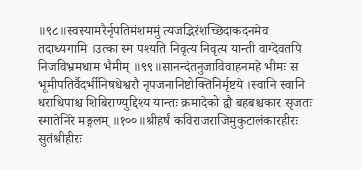॥९८॥स्वस्यामरैर्नृपतिमंशममुं त्यजद्भिरंशच्छिदाकदनमेव तदाध्यगामि ।उत्का स्म पश्यति निवृत्य निवृत्य यान्ती वाग्देवतपि निजविभ्रमधाम भैमीम् ॥९९॥सानन्दंतनुजाविवाहनमहे भीमः स भूमीपतिर्वैदर्भीनिषधेश्वरौ नृपजनानिष्टोक्तिनिर्मृष्टये ।स्वानि स्वानि धराधिपाश्च शिबिराण्युद्दिश्य यान्तः क्रमादेको द्वौ बहबश्चकार सृजतः स्मातेनिरे मङ्गलम् ॥१००॥श्रीहर्षं कविराजराजिमुकुटालंकारहीरः सुतंश्रीहीरः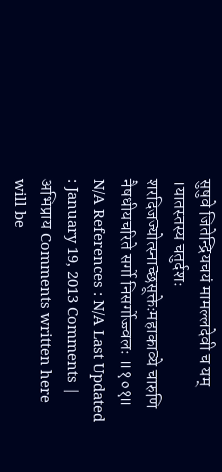सुषुवे जितेन्द्रियचयं मामल्लदेवी च यम् ।यातस्तस्य चतुर्दशः शरदिजज्योत्स्नाच्छसूक्तेःमहाकाव्ये चारुणि नैषधीयचरिते सर्गो निसर्गोज्ज्वलः ॥१०१॥ N/A References : N/A Last Updated : January 19, 2013 Comments | अभिप्राय Comments written here will be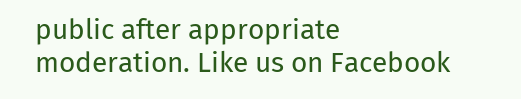public after appropriate moderation. Like us on Facebook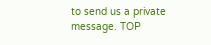to send us a private message. TOP